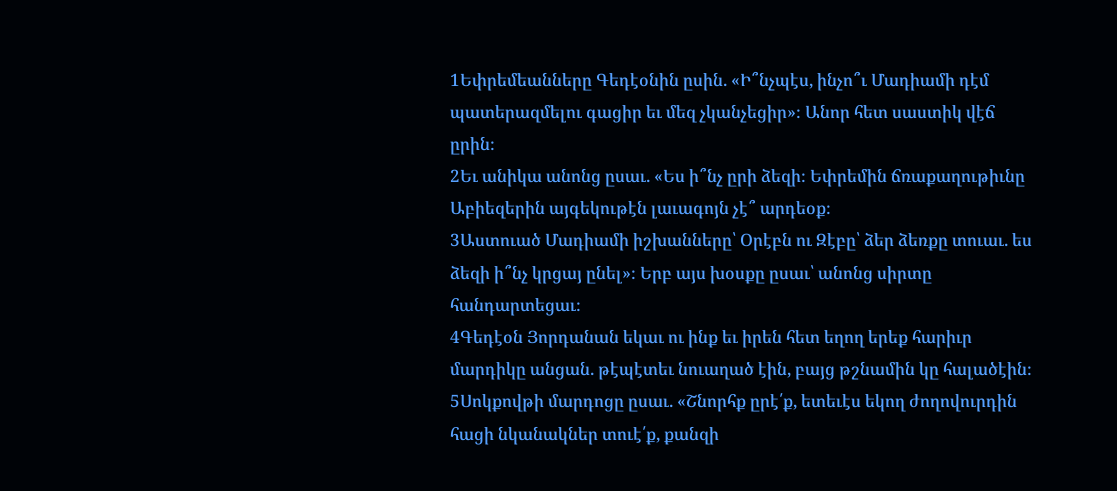1Եփրեմեանները Գեդէօնին ըսին. «Ի՞նչպէս, ինչո՞ւ Մադիամի դէմ պատերազմելու գացիր եւ մեզ չկանչեցիր»։ Անոր հետ սաստիկ վէճ ըրին։
2Եւ անիկա անոնց ըսաւ. «Ես ի՞նչ ըրի ձեզի։ Եփրեմին ճռաքաղութիւնը Աբիեզերին այգեկութէն լաւագոյն չէ՞ արդեօք։
3Աստուած Մադիամի իշխանները՝ Օրէբն ու Զէբը՝ ձեր ձեռքը տուաւ. ես ձեզի ի՞նչ կրցայ ընել»։ Երբ այս խօսքը ըսաւ՝ անոնց սիրտը հանդարտեցաւ։
4Գեդէօն Յորդանան եկաւ ու ինք եւ իրեն հետ եղող երեք հարիւր մարդիկը անցան. թէպէտեւ նուաղած էին, բայց թշնամին կը հալածէին։
5Սոկքովթի մարդոցը ըսաւ. «Շնորհք ըրէ՛ք, ետեւէս եկող ժողովուրդին հացի նկանակներ տուէ՛ք, քանզի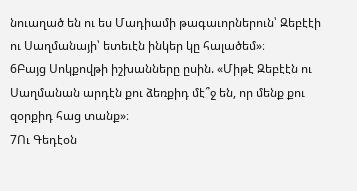նուաղած են ու ես Մադիամի թագաւորներուն՝ Զեբէէի ու Սաղմանայի՝ ետեւէն ինկեր կը հալածեմ»։
6Բայց Սոկքովթի իշխանները ըսին. «Միթէ Զեբէէն ու Սաղմանան արդէն քու ձեռքիդ մէ՞ջ են, որ մենք քու զօրքիդ հաց տանք»։
7Ու Գեդէօն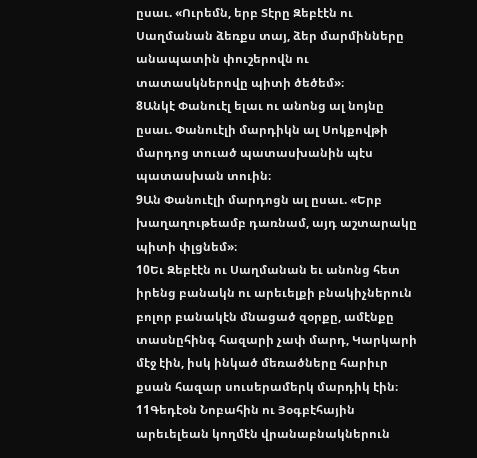ըսաւ. «Ուրեմն, երբ Տէրը Զեբէէն ու Սաղմանան ձեռքս տայ, ձեր մարմինները անապատին փուշերովն ու տատասկներովը պիտի ծեծեմ»։
8Անկէ Փանուէլ ելաւ ու անոնց ալ նոյնը ըսաւ. Փանուէլի մարդիկն ալ Սոկքովթի մարդոց տուած պատասխանին պէս պատասխան տուին։
9Ան Փանուէլի մարդոցն ալ ըսաւ. «Երբ խաղաղութեամբ դառնամ, այդ աշտարակը պիտի փլցնեմ»։
10Եւ Զեբէէն ու Սաղմանան եւ անոնց հետ իրենց բանակն ու արեւելքի բնակիչներուն բոլոր բանակէն մնացած զօրքը, ամէնքը տասնըհինգ հազարի չափ մարդ, Կարկարի մէջ էին, իսկ ինկած մեռածները հարիւր քսան հազար սուսերամերկ մարդիկ էին։
11Գեդէօն Նոբահին ու Յօգբէհային արեւելեան կողմէն վրանաբնակներուն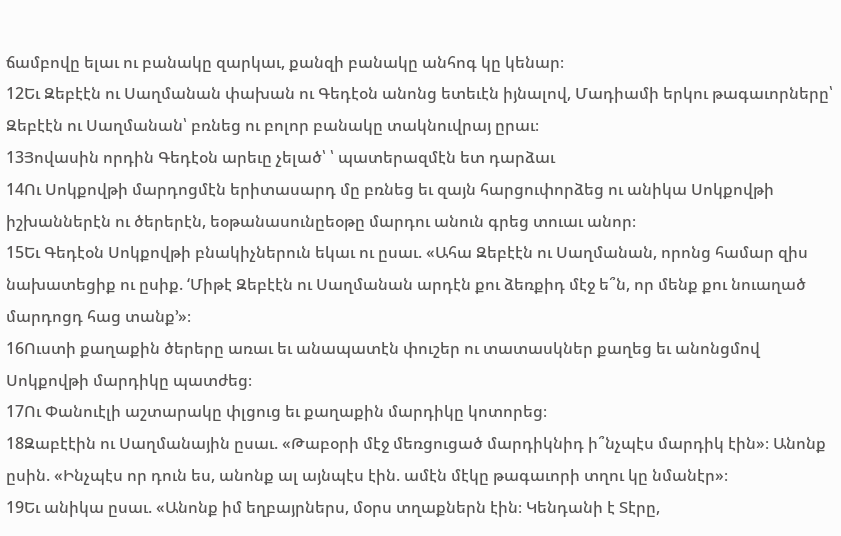ճամբովը ելաւ ու բանակը զարկաւ, քանզի բանակը անհոգ կը կենար։
12Եւ Զեբէէն ու Սաղմանան փախան ու Գեդէօն անոնց ետեւէն իյնալով, Մադիամի երկու թագաւորները՝ Զեբէէն ու Սաղմանան՝ բռնեց ու բոլոր բանակը տակնուվրայ ըրաւ։
13Յովասին որդին Գեդէօն արեւը չելած՝ ՝ պատերազմէն ետ դարձաւ
14Ու Սոկքովթի մարդոցմէն երիտասարդ մը բռնեց եւ զայն հարցուփորձեց ու անիկա Սոկքովթի իշխաններէն ու ծերերէն, եօթանասունըեօթը մարդու անուն գրեց տուաւ անոր։
15Եւ Գեդէօն Սոկքովթի բնակիչներուն եկաւ ու ըսաւ. «Ահա Զեբէէն ու Սաղմանան, որոնց համար զիս նախատեցիք ու ըսիք. ‘Միթէ Զեբէէն ու Սաղմանան արդէն քու ձեռքիդ մէջ ե՞ն, որ մենք քու նուաղած մարդոցդ հաց տանք’»։
16Ուստի քաղաքին ծերերը առաւ եւ անապատէն փուշեր ու տատասկներ քաղեց եւ անոնցմով Սոկքովթի մարդիկը պատժեց։
17Ու Փանուէլի աշտարակը փլցուց եւ քաղաքին մարդիկը կոտորեց։
18Զաբէէին ու Սաղմանային ըսաւ. «Թաբօրի մէջ մեռցուցած մարդիկնիդ ի՞նչպէս մարդիկ էին»։ Անոնք ըսին. «Ինչպէս որ դուն ես, անոնք ալ այնպէս էին. ամէն մէկը թագաւորի տղու կը նմանէր»։
19Եւ անիկա ըսաւ. «Անոնք իմ եղբայրներս, մօրս տղաքներն էին։ Կենդանի է Տէրը,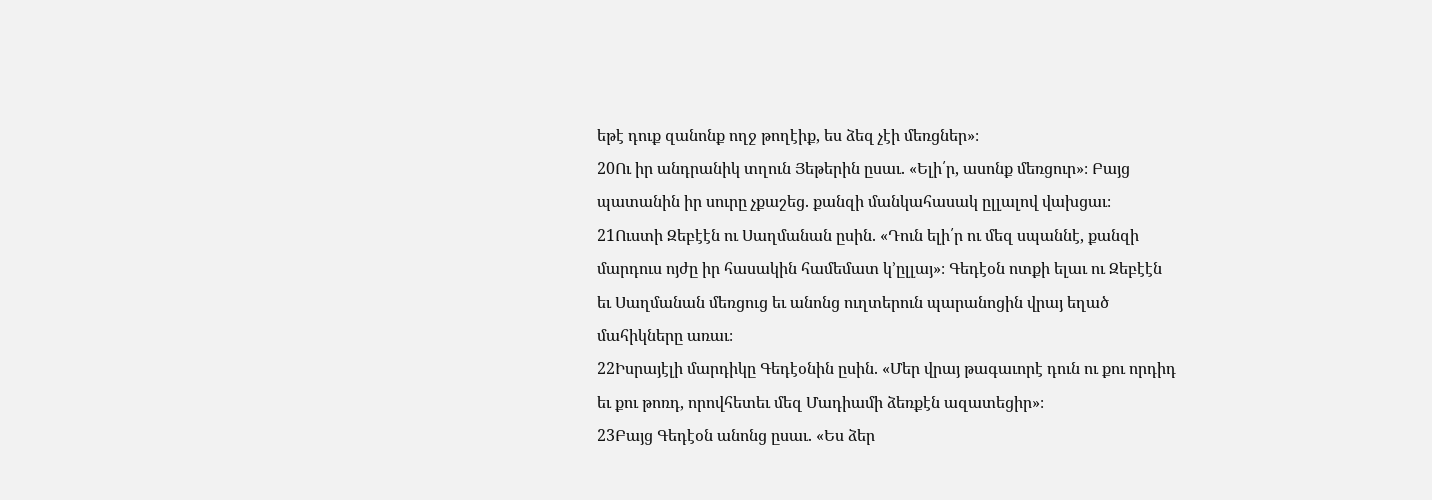եթէ դուք զանոնք ողջ թողէիք, ես ձեզ չէի մեռցներ»։
20Ու իր անդրանիկ տղուն Յեթերին ըսաւ. «Ելի՛ր, ասոնք մեռցուր»։ Բայց պատանին իր սուրը չքաշեց. քանզի մանկահասակ ըլլալով վախցաւ։
21Ուստի Զեբէէն ու Սաղմանան ըսին. «Դուն ելի՛ր ու մեզ սպաննէ, քանզի մարդուս ոյժը իր հասակին համեմատ կ’ըլլայ»։ Գեդէօն ոտքի ելաւ ու Զեբէէն եւ Սաղմանան մեռցուց եւ անոնց ուղտերուն պարանոցին վրայ եղած մահիկները առաւ։
22Իսրայէլի մարդիկը Գեդէօնին ըսին. «Մեր վրայ թագաւորէ դուն ու քու որդիդ եւ քու թոռդ, որովհետեւ մեզ Մադիամի ձեռքէն ազատեցիր»։
23Բայց Գեդէօն անոնց ըսաւ. «Ես ձեր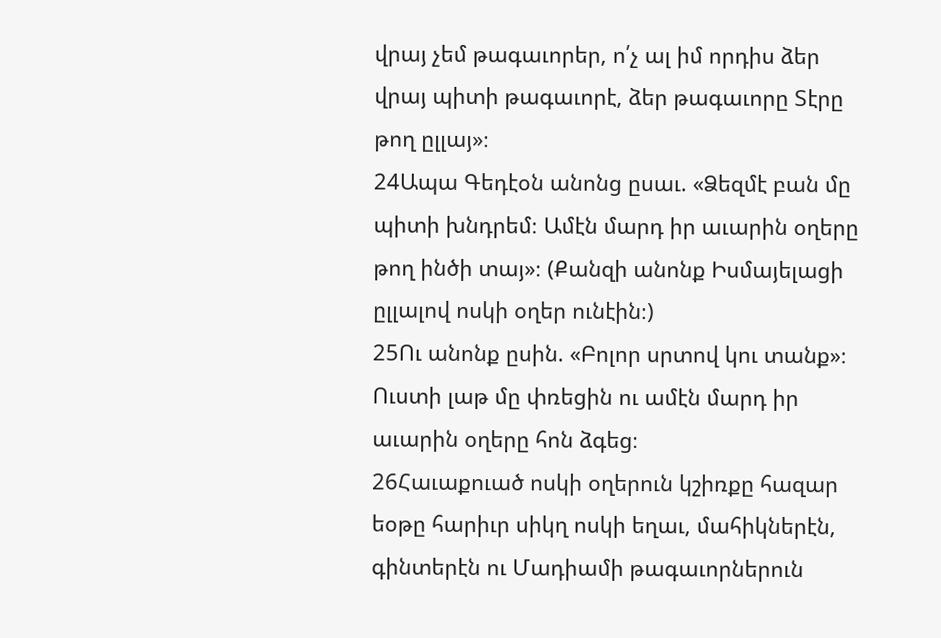վրայ չեմ թագաւորեր, ո՛չ ալ իմ որդիս ձեր վրայ պիտի թագաւորէ, ձեր թագաւորը Տէրը թող ըլլայ»։
24Ապա Գեդէօն անոնց ըսաւ. «Ձեզմէ բան մը պիտի խնդրեմ։ Ամէն մարդ իր աւարին օղերը թող ինծի տայ»։ (Քանզի անոնք Իսմայելացի ըլլալով ոսկի օղեր ունէին։)
25Ու անոնք ըսին. «Բոլոր սրտով կու տանք»։ Ուստի լաթ մը փռեցին ու ամէն մարդ իր աւարին օղերը հոն ձգեց։
26Հաւաքուած ոսկի օղերուն կշիռքը հազար եօթը հարիւր սիկղ ոսկի եղաւ, մահիկներէն, գինտերէն ու Մադիամի թագաւորներուն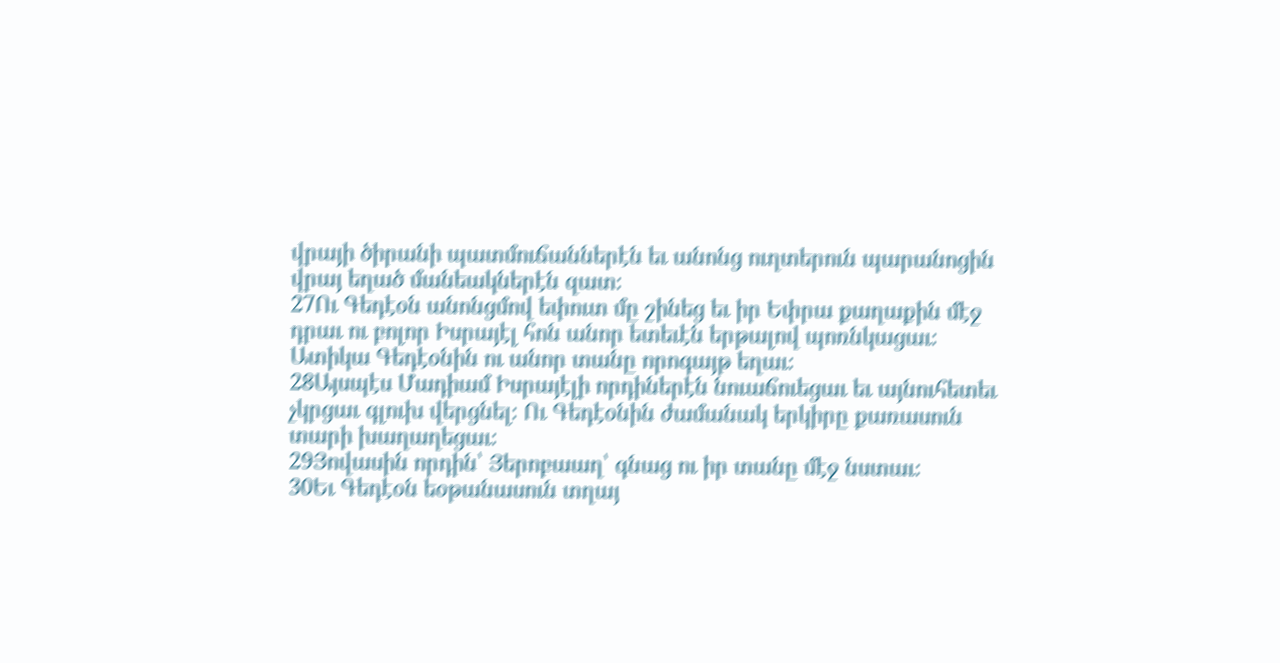վրայի ծիրանի պատմուճաններէն եւ անոնց ուղտերուն պարանոցին վրայ եղած մանեակներէն զատ։
27Ու Գեդէօն անոնցմով եփուտ մը շինեց եւ իր Եփրա քաղաքին մէջ դրաւ ու բոլոր Իսրայէլ հոն անոր ետեւէն երթալով պոռնկացաւ։ Ատիկա Գեդէօնին ու անոր տանը որոգայթ եղաւ։
28Այսպէս Մադիամ Իսրայէլի որդիներէն նուաճուեցաւ եւ այնուհետեւ չկրցաւ գլուխ վերցնել։ Ու Գեդէօնին ժամանակ երկիրը քառասուն տարի խաղաղեցաւ։
29Յովասին որդին՝ Յերոբաաղ՝ գնաց ու իր տանը մէջ նստաւ։
30Եւ Գեդէօն եօթանասուն տղայ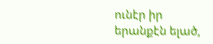ունէր իր երանքէն ելած,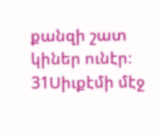քանզի շատ կիներ ունէր։
31Սիւքէմի մէջ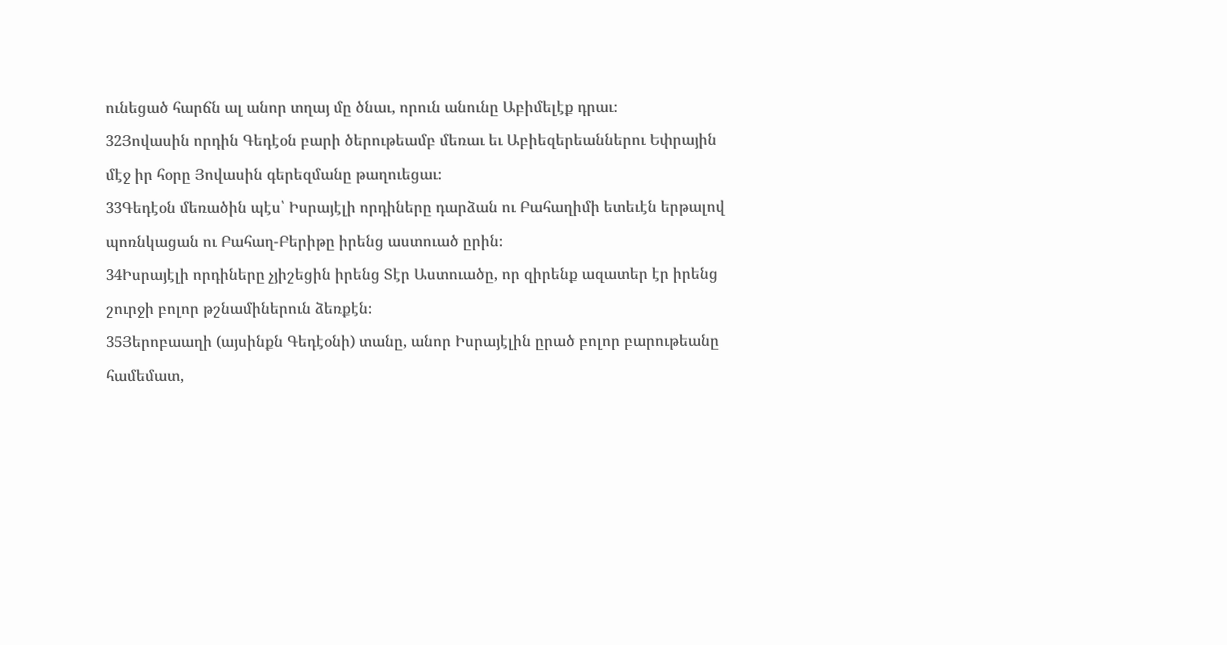ունեցած հարճն ալ անոր տղայ մը ծնաւ, որուն անունը Աբիմելէք դրաւ։
32Յովասին որդին Գեդէօն բարի ծերութեամբ մեռաւ եւ Աբիեզերեաններու Եփրային մէջ իր հօրը Յովասին գերեզմանը թաղուեցաւ։
33Գեդէօն մեռածին պէս՝ Իսրայէլի որդիները դարձան ու Բահաղիմի ետեւէն երթալով պոռնկացան ու Բահաղ-Բերիթը իրենց աստուած ըրին։
34Իսրայէլի որդիները չյիշեցին իրենց Տէր Աստուածը, որ զիրենք ազատեր էր իրենց շուրջի բոլոր թշնամիներուն ձեռքէն։
35Յերոբաաղի (այսինքն Գեդէօնի) տանը, անոր Իսրայէլին ըրած բոլոր բարութեանը համեմատ,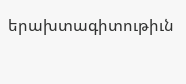երախտագիտութիւն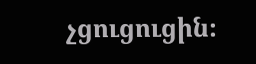չցուցուցին։